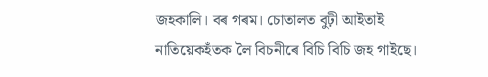জহকালি। বৰ গৰম। চোতালত বুঢ়ী আইতাই নাতিয়েকহঁতক লৈ বিচনীৰে বিচি বিচি জহ গাইছে।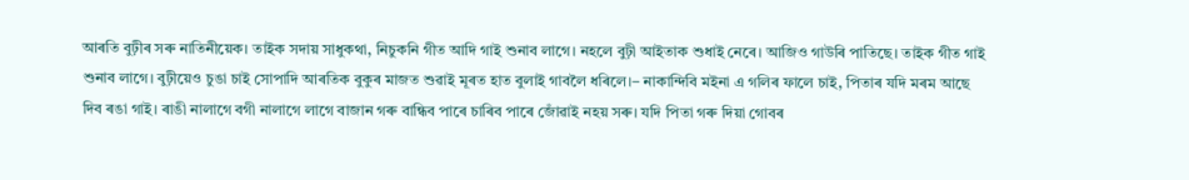আৰতি বুঢ়ীৰ সৰু নাতিনীয়েক। তাইক সদায় সাধুকথা, নিচুকনি গীত আদি গাই শুনাব লাগে। নহলে বুঢ়ী আইতাক শুধাই নেৰে। আজিও গাউৰি পাতিছে। তাইক গীত গাই শুনাব লাগে। বুঢ়ীয়েও চুঙা চাই সোপাদি আৰতিক বুকুৰ মাজত শুৱাই মূৰত হাত বুলাই গাবলৈ ধৰিলে।– নাকান্দিবি মইনা এ গলিৰ ফালে চাই, পিতাৰ যদি মৰম আছে দিব ৰঙা গাই। ৰাঙী নালাগে বগী নালাগে লাগে বাজান গৰু বান্ধিব পাৰে চাৰিব পাৰে জোঁৱাই নহয় সৰু। যদি পিতা গৰু দিয়া গোবৰ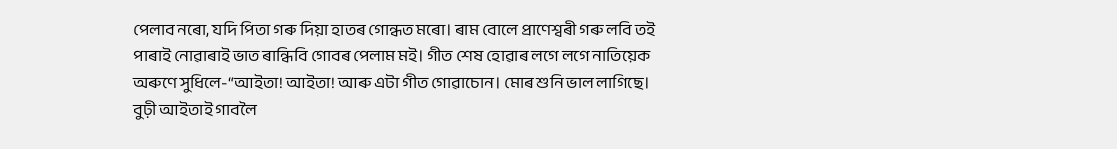পেলাব নৰো, যদি পিতা গৰু দিয়া হাতৰ গোন্ধত মৰো। ৰাম বোলে প্ৰাণেশ্বৰী গৰু লবি তই পাৰাই নোৱাৰাই ভাত ৰান্ধিবি গোবৰ পেলাম মই। গীত শেষ হোৱাৰ লগে লগে নাতিয়েক অৰুণে সুধিলে-“আইতা! আইতা! আৰু এটা গীত গোৱাচোন। মোৰ শুনি ভাল লাগিছে। বুঢ়ী আইতাই গাবলৈ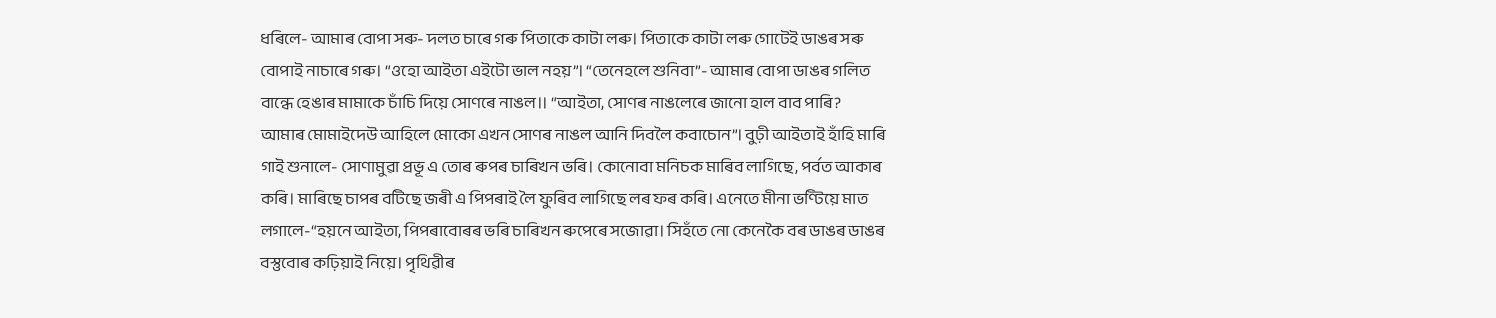ধৰিলে- আমাৰ বোপা সৰু- দলত চাৰে গৰু পিতাকে কাটা লৰু। পিতাকে কাটা লৰু গোটেই ডাঙৰ সৰু বোপাই নাচাৰে গৰু। “ওহো আইতা এইটো ভাল নহয়”। “তেনেহলে শুনিবা”- আমাৰ বোপা ডাঙৰ গলিত বান্ধে হেঙাৰ মামাকে চাঁচি দিয়ে সোণৰে নাঙল।। “আইতা, সোণৰ নাঙলেৰে জানো হাল বাব পাৰি? আমাৰ মোমাইদেউ আহিলে মোকো এখন সোণৰ নাঙল আনি দিবলৈ কবাচোন”। বুঢ়ী আইতাই হাঁহি মাৰি গাই শুনালে- সোণামুৱা প্ৰভূ এ তোৰ ৰুপৰ চাৰিখন ভৰি। কোনোবা মনিচক মাৰিব লাগিছে, পৰ্বত আকাৰ কৰি। মাৰিছে চাপৰ বটিছে জৰী এ পিপৰাই লৈ ফুৰিব লাগিছে লৰ ফৰ কৰি। এনেতে মীনা ভণ্টিয়ে মাত লগালে-“হয়নে আইতা, পিপৰাবোৰৰ ভৰি চাৰিখন ৰুপেৰে সজোৱা। সিহঁতে নো কেনেকৈ বৰ ডাঙৰ ডাঙৰ বস্তুবোৰ কঢ়িয়াই নিয়ে। পৃথিৱীৰ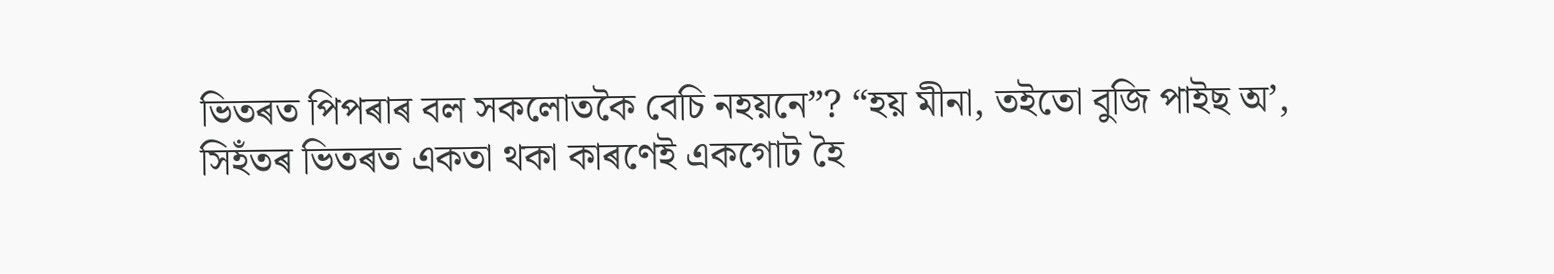ভিতৰত পিপৰাৰ বল সকলোতকৈ বেচি নহয়নে”? “হয় মীনা, তইতো বুজি পাইছ অ’, সিহঁতৰ ভিতৰত একতা থকা কাৰণেই একগোট হৈ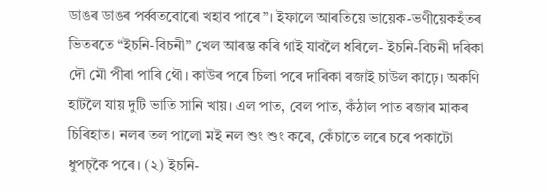ডাঙৰ ডাঙৰ পৰ্ব্বতবোৰো খহাব পাৰে”। ইফালে আৰতিয়ে ভায়েক-ভণীয়েকহঁতৰ ভিতৰতে “ইচনি-বিচনী” খেল আৰম্ভ কৰি গাই যাবলৈ ধৰিলে- ইচনি-বিচনী দৰিকা দৌ মৌ পীৰা পাৰি থৌ। কাউৰ পৰে চিলা পৰে দাৰিকা ৰজাই চাউল কাঢ়ে। অকণি হাটলৈ যায় দুটি ভাতি সানি খায়। এল পাত, বেল পাত, কঁঠাল পাত ৰজাৰ মাকৰ চিৰিহাত। নলৰ তল পালো মই নল শুং শুং কৰে, কেঁচাতে লৰে চৰে পকাটো ধুপচ্কৈ পৰে। (২) ইচনি-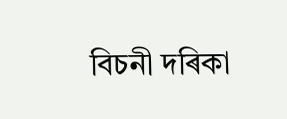বিচনী দৰিকা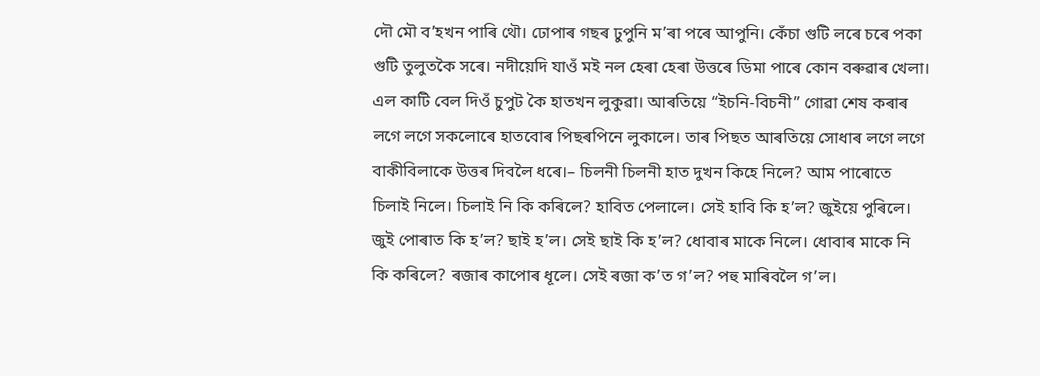দৌ মৌ ব’হখন পাৰি থৌ। ঢোপাৰ গছৰ ঢুপুনি ম’ৰা পৰে আপুনি। কেঁচা গুটি লৰে চৰে পকা গুটি তুলুতকৈ সৰে। নদীয়েদি যাওঁ মই নল হেৰা হেৰা উত্তৰে ডিমা পাৰে কোন বৰুৱাৰ খেলা। এল কাটি বেল দিওঁ চুপুট কৈ হাতখন লুকুৱা। আৰতিয়ে “ইচনি-বিচনী” গোৱা শেষ কৰাৰ লগে লগে সকলোৰে হাতবোৰ পিছৰপিনে লুকালে। তাৰ পিছত আৰতিয়ে সোধাৰ লগে লগে বাকীবিলাকে উত্তৰ দিবলৈ ধৰে।– চিলনী চিলনী হাত দুখন কিহে নিলে? আম পাৰোতে চিলাই নিলে। চিলাই নি কি কৰিলে? হাবিত পেলালে। সেই হাবি কি হ’ল? জুইয়ে পুৰিলে। জুই পোৰাত কি হ’ল? ছাই হ’ল। সেই ছাই কি হ’ল? ধোবাৰ মাকে নিলে। ধোবাৰ মাকে নি কি কৰিলে? ৰজাৰ কাপোৰ ধূলে। সেই ৰজা ক’ত গ’ল? পহু মাৰিবলৈ গ’ল।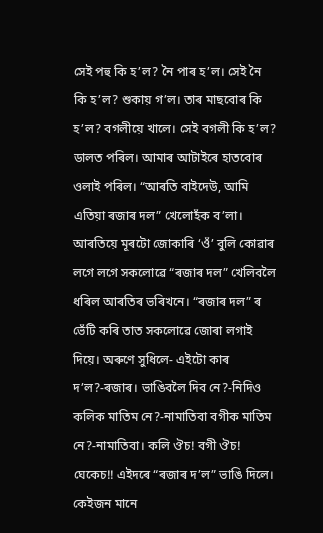সেই পহু কি হ’ল? নৈ পাৰ হ’ল। সেই নৈ কি হ’ল? শুকায় গ’ল। তাৰ মাছবোৰ কি হ’ল? বগলীয়ে খালে। সেই বগলী কি হ’ল? ডালত পৰিল। আমাৰ আটাইৰে হাতবোৰ ওলাই পৰিল। “আৰতি বাইদেউ, আমি এতিয়া ৰজাৰ দল” খেলোহঁক ব’লা। আৰতিয়ে মূৰটো জোকাৰি ‘ওঁ’ বুলি কোৱাৰ লগে লগে সকলোৱে “ৰজাৰ দল” খেলিবলৈ ধৰিল আৰতিৰ ভৰিখনে। “ৰজাৰ দল” ৰ ভেঁটি কৰি তাত সকলোৱে জোৰা লগাই দিয়ে। অৰুণে সুধিলে- এইটো কাৰ দ’ল?-ৰজাৰ। ভাঙিবলৈ দিব নে?-নিদিও কলিক মাতিম নে?-নামাতিবা বগীক মাতিম নে?-নামাতিবা। কলি ঔচ! বগী ঔচ! ঘেকেচ!! এইদৰে “ৰজাৰ দ’ল” ভাঙি দিলে। কেইজন মানে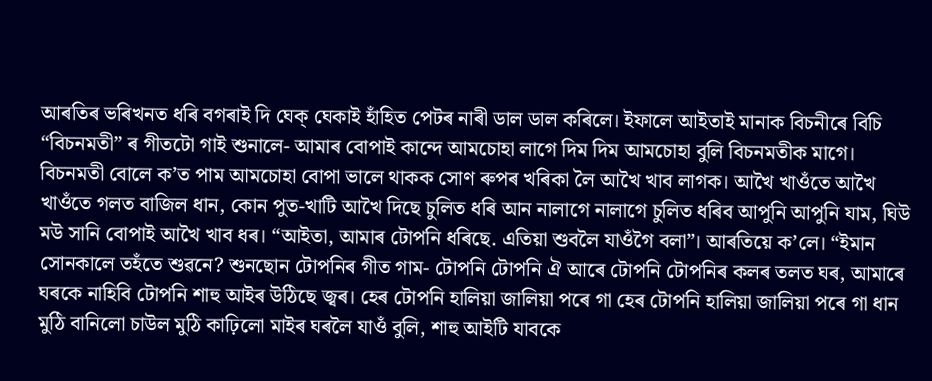আৰতিৰ ভৰিখনত ধৰি বগৰাই দি ঘেক্ ঘেকাই হাঁহিত পেটৰ নাৰী ডাল ডাল কৰিলে। ইফালে আইতাই মানাক বিচনীৰে বিচি “বিচনমতী” ৰ গীতটো গাই শুনালে- আমাৰ বোপাই কান্দে আমচোহা লাগে দিম দিম আমচোহা বুলি বিচনমতীক মাগে। বিচনমতী বোলে ক’ত পাম আমচোহা বোপা ভালে থাকক সোণ ৰুপৰ খৰিকা লৈ আখৈ খাব লাগক। আখৈ খাওঁতে আখৈ খাওঁতে গলত বাজিল ধান, কোন পুত-খাটি আখৈ দিছে চুলিত ধৰি আন নালাগে নালাগে চুলিত ধৰিব আপুনি আপুনি যাম, ঘিউ মউ সানি বোপাই আখৈ খাব ধৰ। “আইতা, আমাৰ টোপনি ধৰিছে. এতিয়া শুবলৈ যাওঁগৈ বলা”। আৰতিয়ে ক’লে। “ইমান সোনকালে তহঁতে শুৱনে? শুনছোন টোপনিৰ গীত গাম- টোপনি টোপনি ঐ আৰে টোপনি টোপনিৰ কলৰ তলত ঘৰ, আমাৰে ঘৰকে নাহিবি টোপনি শাহু আইৰ উঠিছে জ্বৰ। হেৰ টোপনি হালিয়া জালিয়া পৰে গা হেৰ টোপনি হালিয়া জালিয়া পৰে গা ধান মুঠি বানিলো চাউল মুঠি কাঢ়িলো মাইৰ ঘৰলৈ যাওঁ বুলি, শাহু আইটি যাবকে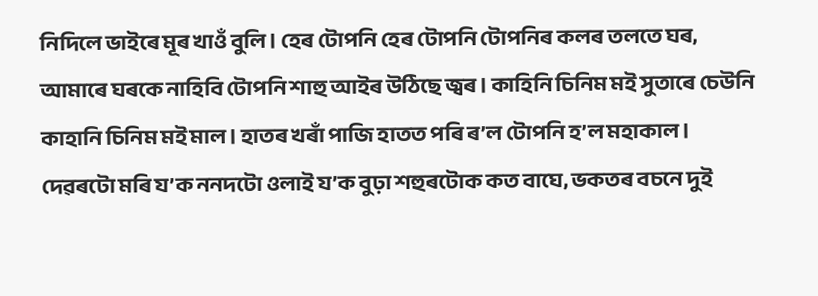নিদিলে ভাইৰে মূৰ খাওঁ বুলি। হেৰ টোপনি হেৰ টোপনি টোপনিৰ কলৰ তলতে ঘৰ, আমাৰে ঘৰকে নাহিবি টোপনি শাহু আইৰ উঠিছে জ্বৰ। কাহিনি চিনিম মই সুতাৰে চেউনি কাহানি চিনিম মই মাল। হাতৰ খৰাঁ পাজি হাতত পৰি ৰ’ল টোপনি হ’ল মহাকাল। দেৱৰটো মৰি য’ক ননদটো ওলাই য’ক বুঢ়া শহুৰটোক কত বাঘে, ভকতৰ বচনে দুই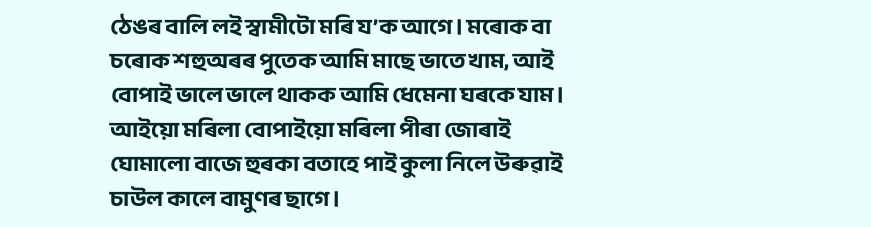ঠেঙৰ বালি লই স্বামীটো মৰি য’ক আগে। মৰোক বা চৰোক শহুঅৰৰ পুতেক আমি মাছে ভাতে খাম, আই বোপাই ভালে ভালে থাকক আমি ধেমেনা ঘৰকে যাম। আইয়ো মৰিলা বোপাইয়ো মৰিলা পীৰা জোৰাই ঘোমালো বাজে হুৰকা বতাহে পাই কুলা নিলে উৰুৱাই চাউল কালে বামুণৰ ছাগে।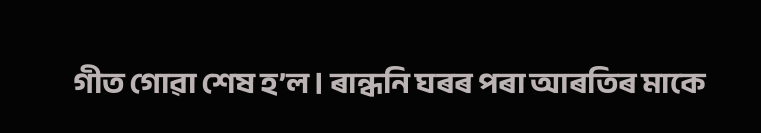গীত গোৱা শেষ হ’ল। ৰান্ধনি ঘৰৰ পৰা আৰতিৰ মাকে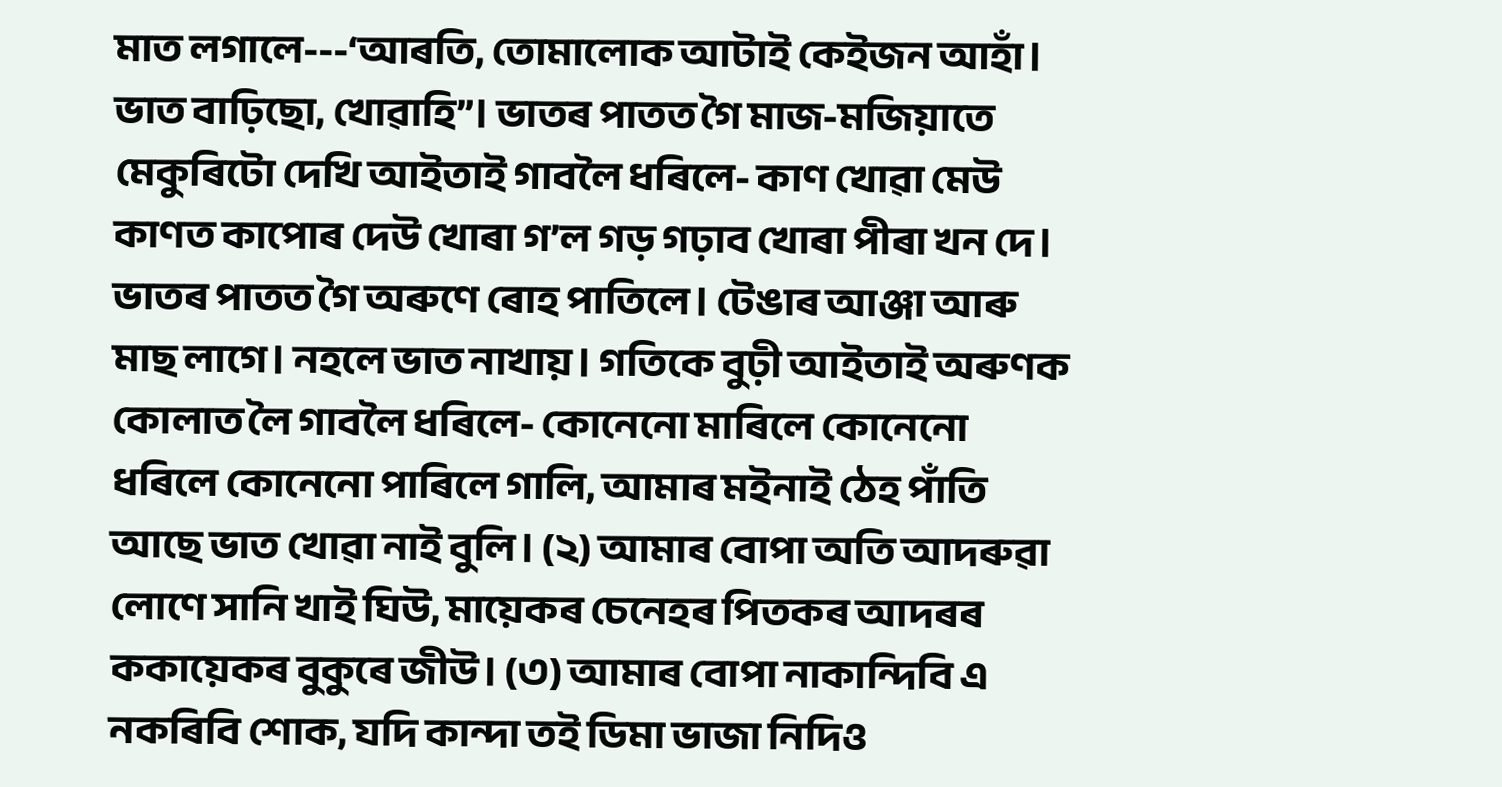মাত লগালে---‘আৰতি, তোমালোক আটাই কেইজন আহাঁ। ভাত বাঢ়িছো, খোৱাহি”। ভাতৰ পাতত গৈ মাজ-মজিয়াতে মেকুৰিটো দেখি আইতাই গাবলৈ ধৰিলে- কাণ খোৱা মেউ কাণত কাপোৰ দেউ খোৰা গ’ল গড় গঢ়াব খোৰা পীৰা খন দে। ভাতৰ পাতত গৈ অৰুণে ৰোহ পাতিলে। টেঙাৰ আঞ্জা আৰু মাছ লাগে। নহলে ভাত নাখায়। গতিকে বুঢ়ী আইতাই অৰুণক কোলাত লৈ গাবলৈ ধৰিলে- কোনেনো মাৰিলে কোনেনো ধৰিলে কোনেনো পাৰিলে গালি, আমাৰ মইনাই ঠেহ পাঁতি আছে ভাত খোৱা নাই বুলি। (২) আমাৰ বোপা অতি আদৰুৱা লোণে সানি খাই ঘিউ, মায়েকৰ চেনেহৰ পিতকৰ আদৰৰ ককায়েকৰ বুকুৰে জীউ। (৩) আমাৰ বোপা নাকান্দিবি এ নকৰিবি শোক, যদি কান্দা তই ডিমা ভাজা নিদিও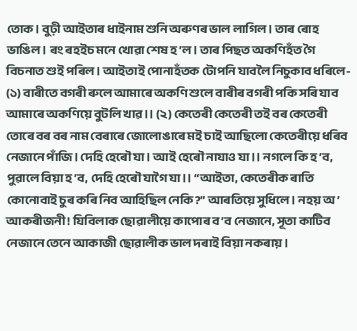তোক। বুঢ়ী আইতাৰ ধাইনাম শুনি অৰুণৰ ভাল লাগিল। তাৰ ৰোহ ভাঙিল। ৰং ৰহইচ মনে খোৱা শেষ হ’ল। তাৰ পিছত অকণিহঁত গৈ বিচনাত শুই পৰিল। আইতাই পোনাহঁতক টোপনি যাবলৈ নিচুকাব ধৰিলে- (১) বাৰীতে বগৰী ৰুলে আমাৰে অকণি শুলে বাৰীৰ বগৰী পকি সৰি যাব আমাৰে অকণিয়ে বুটলি খাৱ।। (২) কেতেৰী কেতেৰী তই বৰ কেতেৰী তোৰে বৰ বৰ নাম বেৰাৰে জোলোঙাৰে মই চাই আছিলো কেতেৰীয়ে ধৰিব নেজানে পাঁজি। দেহি হেৰৌ যা। আই হেৰৌ নাযাও যা।। নগলে কি হ’ব, পুৱালে বিয়া হ’ব, দেহি হেৰৌ যাগৈ যা।। “আইতা, কেতেৰীক ৰাতি কোনোবাই চুৰ কৰি নিব আহিছিল নেকি?” আৰতিয়ে সুধিলে। নহয় অ’ আকৰীজনী! যিবিলাক ছোৱালীয়ে কাপোৰ ব’ব নেজানে, সূতা কাটিব নেজানে তেনে আকাজী ছোৱালীক ভাল দৰাই বিয়া নকৰায়।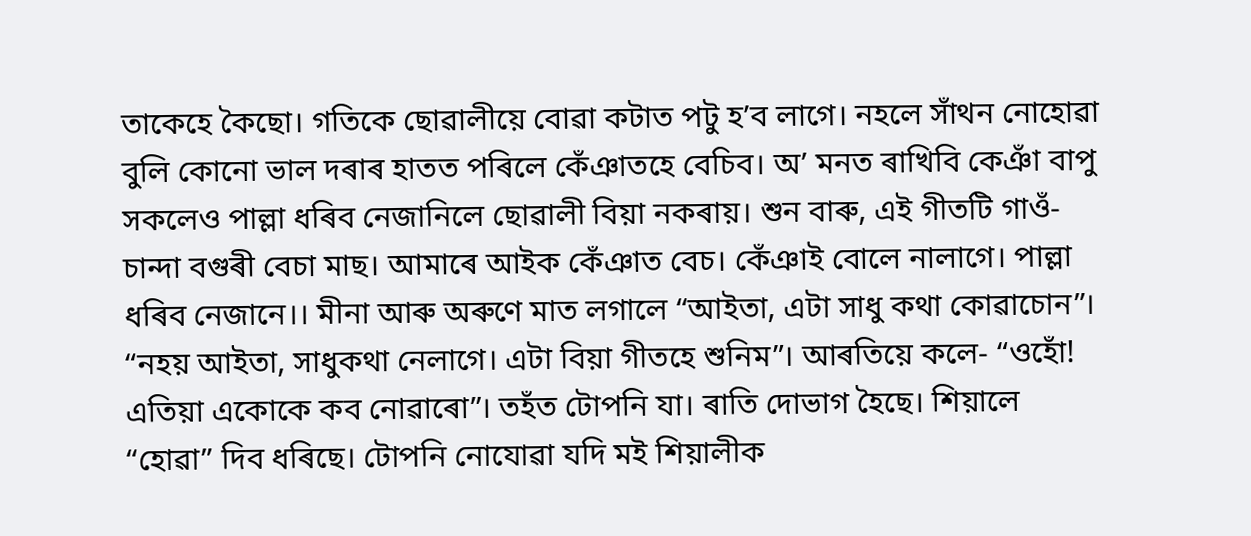তাকেহে কৈছো। গতিকে ছোৱালীয়ে বোৱা কটাত পটু হ’ব লাগে। নহলে সাঁথন নোহোৱা বুলি কোনো ভাল দৰাৰ হাতত পৰিলে কেঁঞাতহে বেচিব। অ’ মনত ৰাখিবি কেঞাঁ বাপু সকলেও পাল্লা ধৰিব নেজানিলে ছোৱালী বিয়া নকৰায়। শুন বাৰু, এই গীতটি গাওঁ- চান্দা বগুৰী বেচা মাছ। আমাৰে আইক কেঁঞাত বেচ। কেঁঞাই বোলে নালাগে। পাল্লা ধৰিব নেজানে।। মীনা আৰু অৰুণে মাত লগালে “আইতা, এটা সাধু কথা কোৱাচোন”। “নহয় আইতা, সাধুকথা নেলাগে। এটা বিয়া গীতহে শুনিম”। আৰতিয়ে কলে- “ওহোঁ! এতিয়া একোকে কব নোৱাৰো”। তহঁত টোপনি যা। ৰাতি দোভাগ হৈছে। শিয়ালে “হোৱা” দিব ধৰিছে। টোপনি নোযোৱা যদি মই শিয়ালীক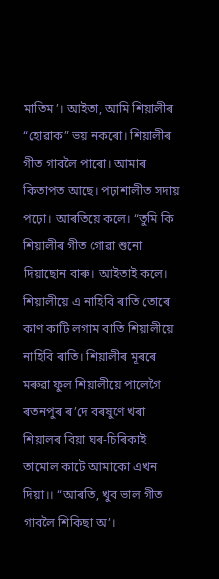মাতিম’। আইতা, আমি শিয়ালীৰ “হোৱাক” ভয় নকৰো। শিয়ালীৰ গীত গাবলৈ পাৰো। আমাৰ কিতাপত আছে। পঢ়াশালীত সদায় পঢ়ো। আৰতিয়ে কলে। “তুমি কি শিয়ালীৰ গীত গোৱা শুনো দিয়াছোন বাৰু। আইতাই কলে। শিয়ালীয়ে এ নাহিবি ৰাতি তোৰে কাণ কাটি লগাম বাতি শিয়ালীয়ে নাহিবি ৰাতি। শিয়ালীৰ মূৰৰে মৰুৱা ফুল শিয়ালীয়ে পালেগৈ ৰতনপুৰ ৰ’দে বৰষুণে খৰা শিয়ালৰ বিয়া ঘৰ-চিৰিকাই তামোল কাটে আমাকো এখন দিয়া।। “আৰতি, খুব ভাল গীত গাবলৈ শিকিছা অ’।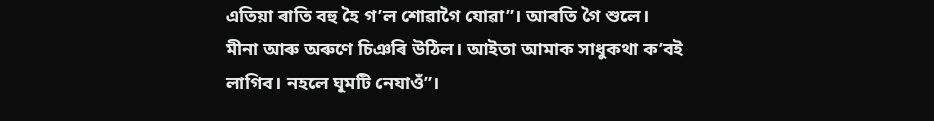এতিয়া ৰাতি বহু হৈ গ’ল শোৱাগৈ যোৱা”। আৰতি গৈ শুলে। মীনা আৰু অৰুণে চিঞৰি উঠিল। আইতা আমাক সাধুকথা ক’বই লাগিব। নহলে ঘূমটি নেযাওঁ”।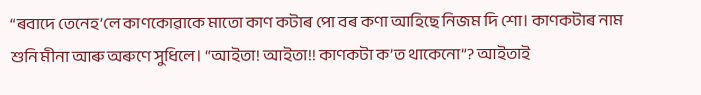“ৰবাদে তেনেহ’লে কাণকোৱাকে মাতো কাণ কটাৰ পো বৰ কণা আহিছে নিজম দি শো। কাণকটাৰ নাম শুনি মীনা আৰু অৰুণে সুধিলে। “আইতা! আইতা!! কাণকটা ক’ত থাকেনো”? আইতাই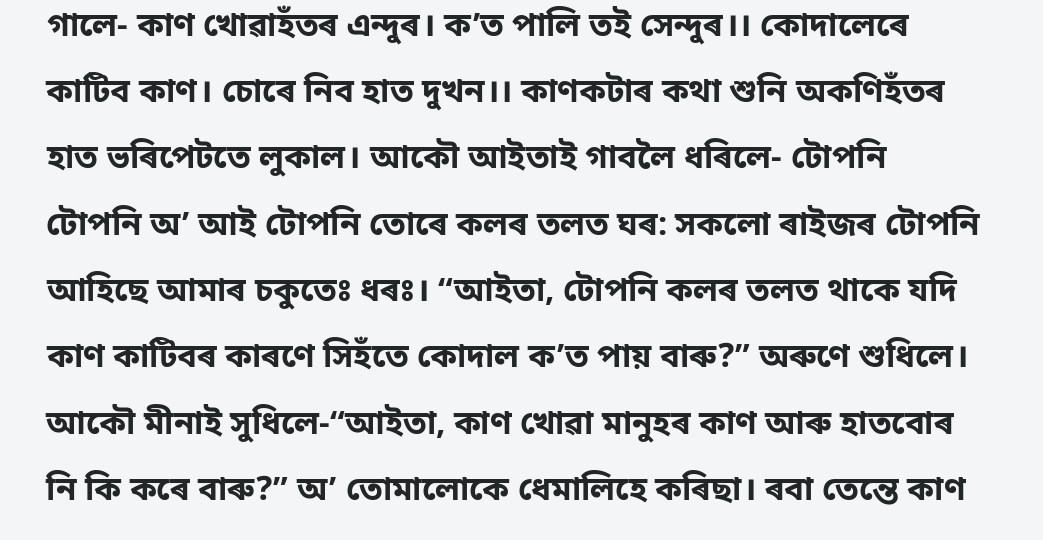গালে- কাণ খোৱাহঁতৰ এন্দুৰ। ক’ত পালি তই সেন্দুৰ।। কোদালেৰে কাটিব কাণ। চোৰে নিব হাত দুখন।। কাণকটাৰ কথা শুনি অকণিহঁতৰ হাত ভৰিপেটতে লুকাল। আকৌ আইতাই গাবলৈ ধৰিলে- টোপনি টোপনি অ’ আই টোপনি তোৰে কলৰ তলত ঘৰ: সকলো ৰাইজৰ টোপনি আহিছে আমাৰ চকুতেঃ ধৰঃ। “আইতা, টোপনি কলৰ তলত থাকে যদি কাণ কাটিবৰ কাৰণে সিহঁতে কোদাল ক’ত পায় বাৰু?” অৰুণে শুধিলে। আকৌ মীনাই সুধিলে-“আইতা, কাণ খোৱা মানুহৰ কাণ আৰু হাতবোৰ নি কি কৰে বাৰু?” অ’ তোমালোকে ধেমালিহে কৰিছা। ৰবা তেন্তে কাণ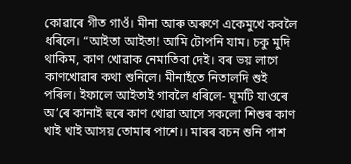কোৱাৰে গীত গাওঁ। মীনা আৰু অৰুণে একেমুখে কবলৈ ধৰিলে। “আইতা আইতা! আমি টোপনি যাম। চকু মুদি থাকিম, কাণ খোৱাক নেমাতিবা দেই। বৰ ভয় লাগে কাণখোৱাৰ কথা শুনিলে। মীনাহঁতে নিতালদি শুই পৰিল। ইফালে আইতাই গাবলৈ ধৰিলে- ঘূমটি যাওৰে অ’ৰে কানাই হুৰে কাণ খোৱা আসে সকলো শিশুৰ কাণ খাই খাই আসয় তোমাৰ পাশে।। মাৰৰ বচন শুনি পাশ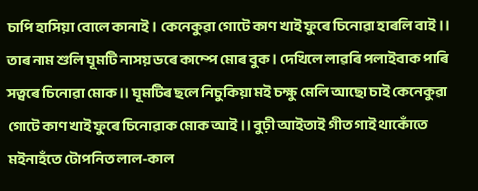চাপি হাসিয়া বোলে কানাই। কেনেকুৱা গোটে কাণ খাই ফুৰে চিনোৱা হাৰলি বাই।। তাৰ নাম শুলি ঘূমটি নাসয় ডৰে কাম্পে মোৰ বুক। দেখিলে লাৱৰি পলাইবাক পাৰি সত্বৰে চিনোৱা মোক।। ঘূমটিৰ ছলে নিচুকিয়া মই চক্ষু মেলি আছো চাই কেনেকুৱা গোটে কাণ খাই ফুৰে চিনোৱাক মোক আই।। বুঢ়ী আইতাই গীত গাই থাকোঁতে মইনাহঁতে টোপনিত লাল-কাল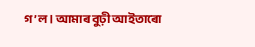গ’ল। আমাৰ বুঢ়ী আইতাৰো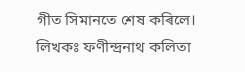গীত সিমানতে শেষ কৰিলে। লিখকঃ ফণীন্দ্ৰনাথ কলিতা